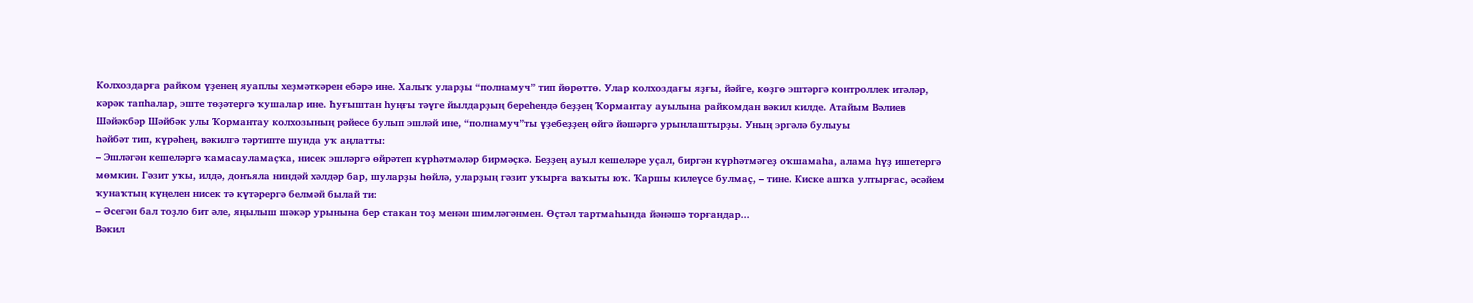Колхоздарға райком үҙенең яуаплы хеҙмәткәрен ебәрә ине. Халыҡ уларҙы “полнамуч” тип йөрөттө. Улар колхоздағы яҙғы, йәйге, көҙгө эштәргә контроллек итәләр, кәрәк тапһалар, эште төҙәтергә ҡушалар ине. Һуғыштан һуңғы тәүге йылдарҙың береһендә беҙҙең Ҡормантау ауылына райкомдан вәкил килде. Атайым Вәлиев Шәйәкбәр Шәйбәк улы Ҡормантау колхозының рәйесе булып эшләй ине, “полнамуч”ты үҙебеҙҙең өйгә йәшәргә урынлаштырҙы. Уның эргәлә булыуы
һәйбәт тип, күрәһең, вәкилгә тәртипте шунда уҡ аңлатты:
– Эшләгән кешеләргә ҡамасауламаҫҡа, нисек эшләргә өйрәтеп күрһәтмәләр бирмәҫкә. Беҙҙең ауыл кешеләре уҫал, биргән күрһәтмәгеҙ оҡшамаһа, алама һүҙ ишетергә мөмкин. Гәзит уҡы, илдә, донъяла ниндәй хәлдәр бар, шуларҙы һөйлә, уларҙың гәзит уҡырға ваҡыты юҡ. Ҡаршы килеүсе булмаҫ, – тине. Киске ашҡа ултырғас, әсәйем ҡунаҡтың күңелен нисек тә күтәрергә белмәй былай ти:
– Әсегән бал тоҙло бит әле, яңылыш шәкәр урынына бер стакан тоҙ менән шимләгәнмен. Өҫтәл тартмаһында йәнәшә торғандар...
Вәкил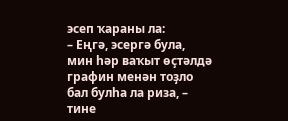эсеп ҡараны ла:
– Еңгә, эсергә була, мин һәр ваҡыт өҫтәлдә графин менән тоҙло бал булһа ла риза, – тине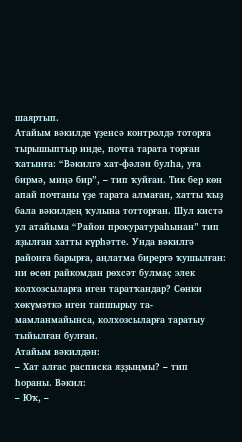шаяртып.
Атайым вәкилде үҙенсә контролдә тоторға тырышыптыр инде, почта тарата торған ҡатынға: “Вәкилгә хат-фәлән булһа, уға бирмә, миңә бир”, – тип ҡуйған. Тик бер көн апай почтаны үҙе тарата алмаған, хатты ҡыҙ бала вәкилдең ҡулына тотторған. Шул кистә ул атайыма “Район прокуратураһынан” тип яҙылған хатты күрһәтте. Унда вәкилгә районға барырға, аңлатма бирергә ҡушылған: ни өсөн райкомдан рөхсәт булмаҫ элек колхозсыларға иген таратҡандар? Сөнки хөкүмәткә иген тапшырыу та-мамланмайынса, колхозсыларға таратыу тыйылған булған.
Атайым вәкилдән:
– Хат алғас расписка яҙҙыңмы? – тип һораны. Вәкил:
– Юҡ, –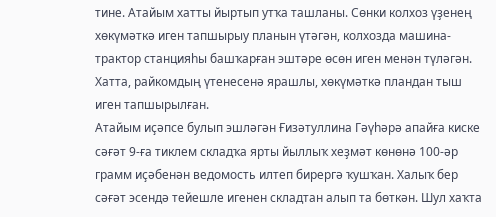тине. Атайым хатты йыртып утҡа ташланы. Сөнки колхоз үҙенең хөкүмәткә иген тапшырыу планын үтәгән, колхозда машина-трактор станцияһы башҡарған эштәре өсөн иген менән түләгән. Хатта, райкомдың үтенесенә ярашлы, хөкүмәткә пландан тыш иген тапшырылған.
Атайым иҫәпсе булып эшләгән Ғизәтуллина Гәүһәрә апайға киске сәғәт 9-ға тиклем складҡа ярты йыллыҡ хеҙмәт көнөнә 100-әр грамм иҫәбенән ведомость илтеп бирергә ҡушҡан. Халыҡ бер сәғәт эсендә тейешле игенен складтан алып та бөткән. Шул хаҡта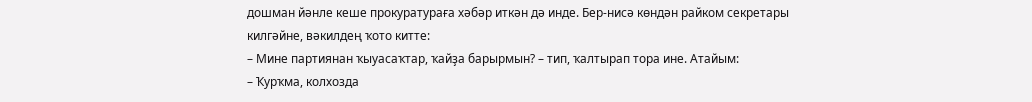дошман йәнле кеше прокуратураға хәбәр иткән дә инде. Бер-нисә көндән райком секретары килгәйне, вәкилдең ҡото китте:
– Мине партиянан ҡыуасаҡтар, ҡайҙа барырмын? – тип, ҡалтырап тора ине. Атайым:
– Ҡурҡма, колхозда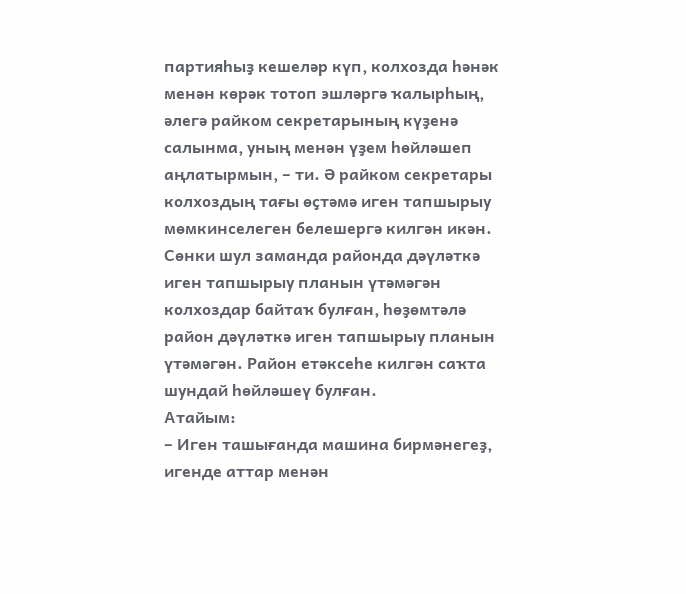партияһыҙ кешеләр күп, колхозда һәнәк менән көрәк тотоп эшләргә ҡалырһың, әлегә райком секретарының күҙенә салынма, уның менән үҙем һөйләшеп аңлатырмын, – ти. Ә райком секретары колхоздың тағы өҫтәмә иген тапшырыу мөмкинселеген белешергә килгән икән. Сөнки шул заманда районда дәүләткә иген тапшырыу планын үтәмәгән колхоздар байтаҡ булған, һөҙөмтәлә район дәүләткә иген тапшырыу планын үтәмәгән. Район етәксеһе килгән саҡта шундай һөйләшеү булған.
Атайым:
– Иген ташығанда машина бирмәнегеҙ, игенде аттар менән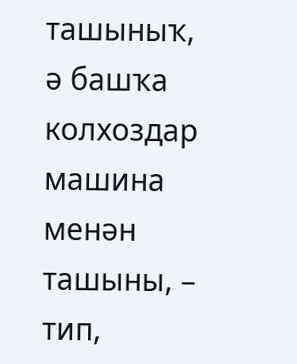ташыныҡ, ә башҡа колхоздар машина менән ташыны, – тип,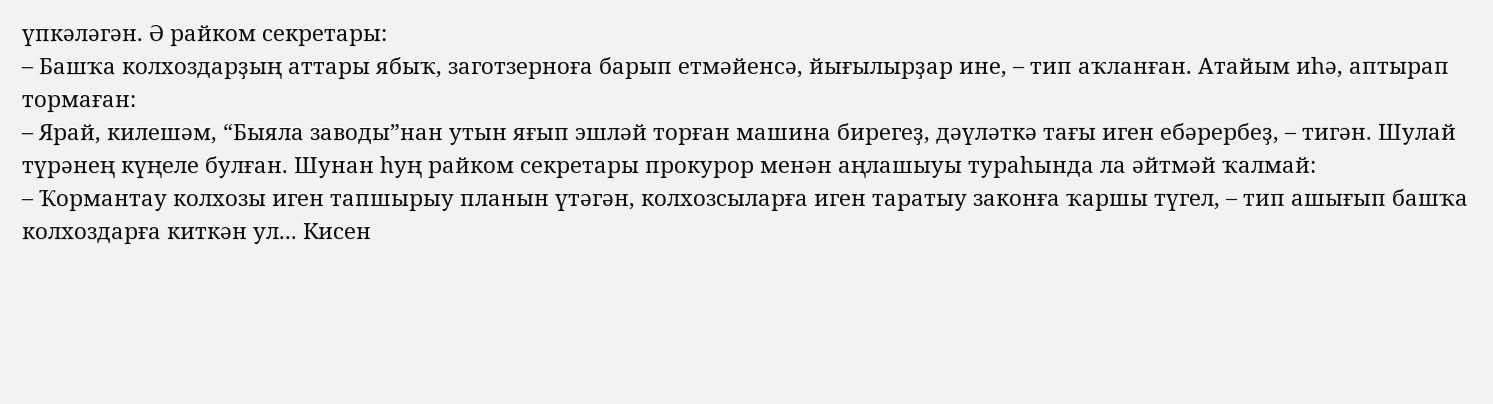үпкәләгән. Ә райком секретары:
– Башҡа колхоздарҙың аттары ябыҡ, заготзерноға барып етмәйенсә, йығылырҙар ине, – тип аҡланған. Атайым иһә, аптырап тормаған:
– Ярай, килешәм, “Быяла заводы”нан утын яғып эшләй торған машина бирегеҙ, дәүләткә тағы иген ебәрербеҙ, – тигән. Шулай түрәнең күңеле булған. Шунан һуң райком секретары прокурор менән аңлашыуы тураһында ла әйтмәй ҡалмай:
– Ҡормантау колхозы иген тапшырыу планын үтәгән, колхозсыларға иген таратыу законға ҡаршы түгел, – тип ашығып башҡа колхоздарға киткән ул... Кисен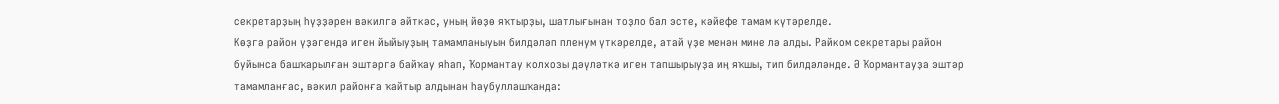секретарҙың һүҙҙәрен вәкилгә әйткәс, уның йөҙө яҡтырҙы, шатлығынан тоҙло бал эсте, кәйефе тамам күтәрелде.
Көҙгә район үҙәгендә иген йыйыуҙың тамамланыуын билдәләп пленум үткәрелде, атай үҙе менән мине лә алды. Райком секретары район буйынса башҡарылған эштәргә байҡау яһап, Ҡормантау колхозы дәүләткә иген тапшырыуҙа иң яҡшы, тип билдәләнде. Ә Ҡормантауҙа эштәр тамамланғас, вәкил районға ҡайтыр алдынан һаубуллашҡанда: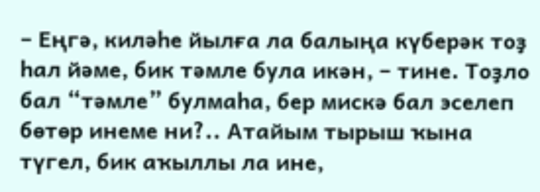– Еңгә, киләһе йылға ла балыңа күберәк тоҙ һал йәме, бик тәмле була икән, – тине. Тоҙло бал “тәмле” булмаһа, бер мискә бал эселеп бөтөр инеме ни?.. Атайым тырыш ҡына түгел, бик аҡыллы ла ине,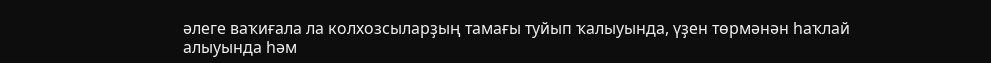әлеге ваҡиғала ла колхозсыларҙың тамағы туйып ҡалыуында, үҙен төрмәнән һаҡлай алыуында һәм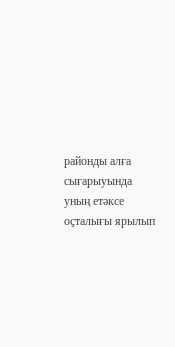районды алға сығарыуында уның етәксе оҫталығы ярылып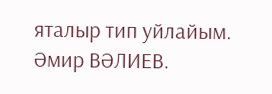яталыр тип уйлайым.
Әмир ВӘЛИЕВ.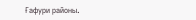Ғафури районы.